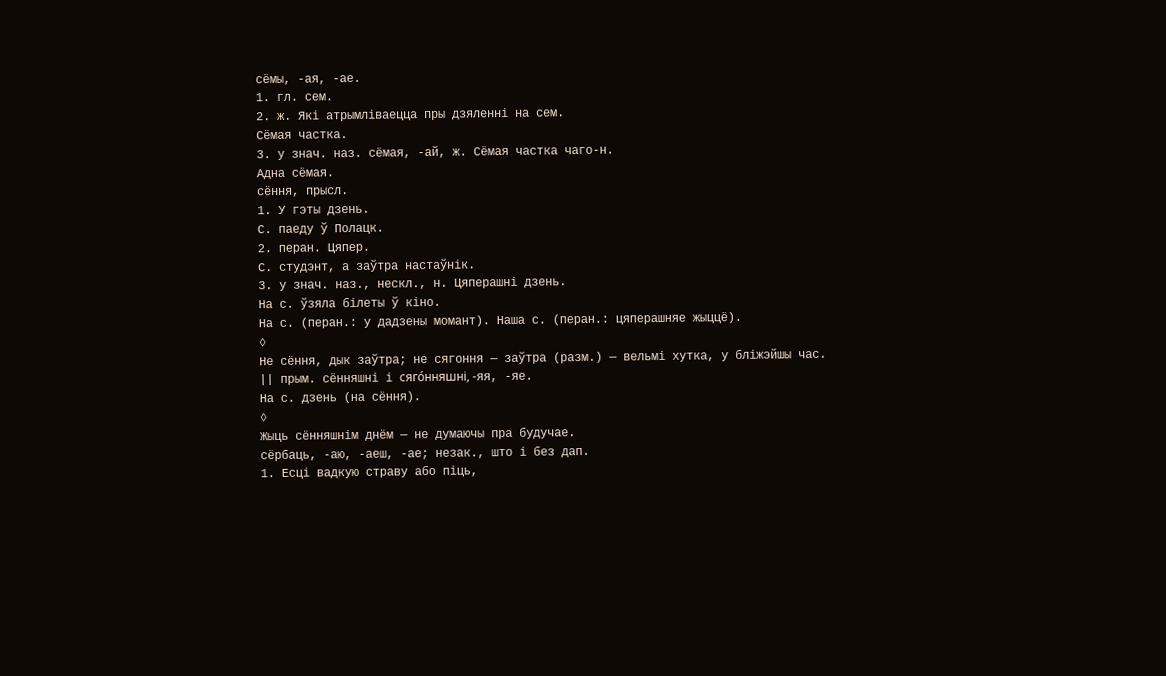сёмы, -ая, -ае.
1. гл. сем.
2. ж. Які атрымліваецца пры дзяленні на сем.
Сёмая частка.
3. у знач. наз. сёмая, -ай, ж. Сёмая частка чаго-н.
Адна сёмая.
сёння, прысл.
1. У гэты дзень.
С. паеду ў Полацк.
2. перан. Цяпер.
С. студэнт, а заўтра настаўнік.
3. у знач. наз., нескл., н. Цяперашні дзень.
На с. ўзяла білеты ў кіно.
На с. (перан.: у дадзены момант). Наша с. (перан.: цяперашняе жыццё).
◊
Не сёння, дык заўтра; не сягоння — заўтра (разм.) — вельмі хутка, у бліжэйшы час.
|| прым. сённяшні і сяго́нняшні, -яя, -яе.
На с. дзень (на сёння).
◊
Жыць сённяшнім днём — не думаючы пра будучае.
сёрбаць, -аю, -аеш, -ае; незак., што і без дап.
1. Есці вадкую страву або піць,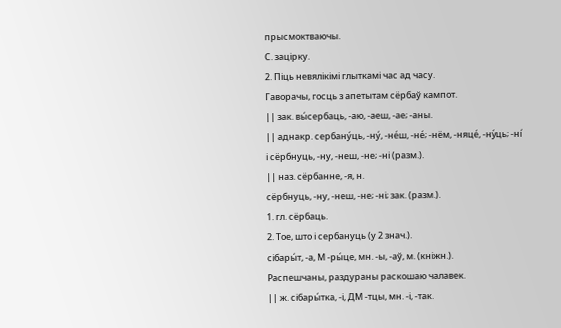прысмоктваючы.
С. зацірку.
2. Піць невялікімі глыткамі час ад часу.
Гаворачы, госць з апетытам сёрбаў кампот.
|| зак. вы́сербаць, -аю, -аеш, -ае; -аны.
|| аднакр. сербану́ць, -ну́, -не́ш, -не́; -нём, -няце́, -ну́ць; -ні́ і сёрбнуць, -ну, -неш, -не; -ні (разм.).
|| наз. сёрбанне, -я, н.
сёрбнуць, -ну, -неш, -не; -ні; зак. (разм.).
1. гл. сёрбаць.
2. Тое, што і сербануць (у 2 знач.).
сібары́т, -а, М -ры́це, мн. -ы, -аў, м. (кніжн.).
Распешчаны, раздураны раскошаю чалавек.
|| ж. сібары́тка, -і, ДМ -тцы, мн. -і, -так.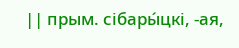|| прым. сібары́цкі, -ая,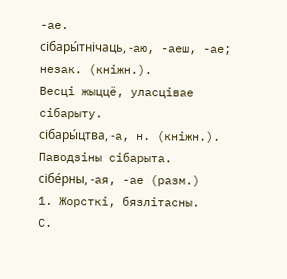-ае.
сібары́тнічаць, -аю, -аеш, -ае; незак. (кніжн.).
Весці жыццё, уласцівае сібарыту.
сібары́цтва, -а, н. (кніжн.).
Паводзіны сібарыта.
сібе́рны, -ая, -ае (разм.)
1. Жорсткі, бязлітасны.
С.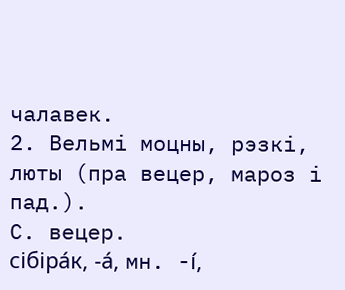чалавек.
2. Вельмі моцны, рэзкі, люты (пра вецер, мароз і пад.).
С. вецер.
сібіра́к, -а́, мн. -і́,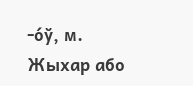-о́ў, м.
Жыхар або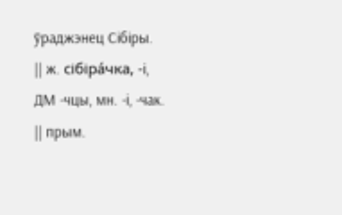ўраджэнец Сібіры.
|| ж. сібіра́чка, -і, ДМ -чцы, мн. -і, -чак.
|| прым.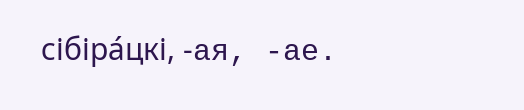сібіра́цкі, -ая, -ае.